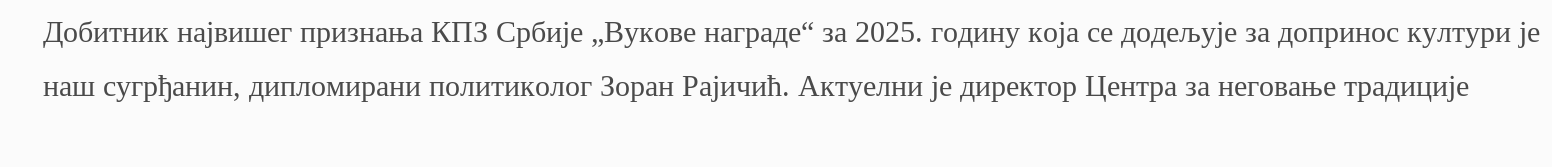Добитник највишег признања КПЗ Србије „Вукове награде“ за 2025. годину која се додељује за допринос култури је наш сугрђанин, дипломирани политиколог Зоран Рајичић. Актуелни је директор Центра за неговање традиције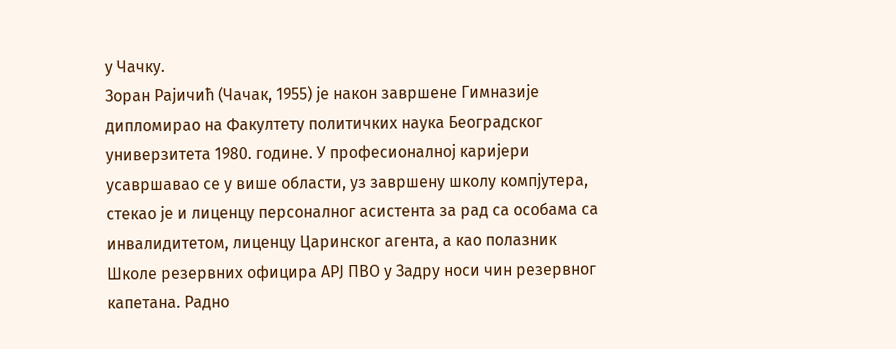у Чачку.
Зоран Рајичић (Чачак, 1955) је након завршене Гимназије дипломирао на Факултету политичких наука Београдског универзитета 1980. године. У професионалној каријери усавршавао се у више области, уз завршену школу компјутера, стекао је и лиценцу персоналног асистента за рад са особама са инвалидитетом, лиценцу Царинског агента, а као полазник Школе резервних официра АРЈ ПВО у Задру носи чин резервног капетана. Радно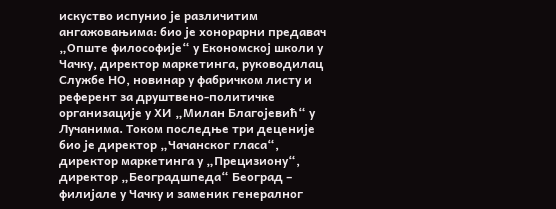искуство испунио је различитим ангажовањима: био је хонорарни предавач „Опште философије“ у Економској школи у Чачку, директор маркетинга, руководилац Службе НО, новинар у фабричком листу и референт за друштвено-политичке организације у ХИ „Милан Благојевић“ у Лучанима. Током последње три деценије био је директор „Чачанског гласа“, директор маркетинга у „Прецизиону“, директор „Београдшпеда“ Београд – филијале у Чачку и заменик генералног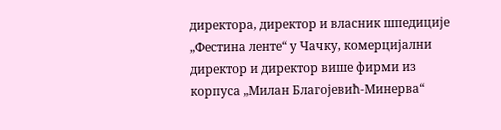директора, директор и власник шпедиције „Фестина ленте“ у Чачку, комерцијални директор и директор више фирми из корпуса „Милан Благојевић-Минерва“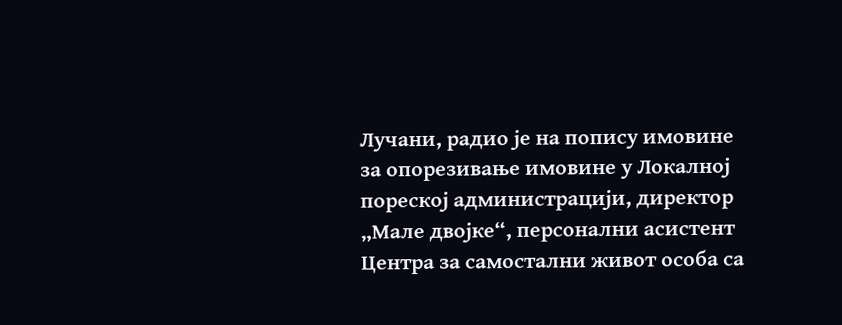Лучани, радио је на попису имовине за опорезивање имовине у Локалној пореској администрацији, директор „Мале двојке“, персонални асистент Центра за самостални живот особа са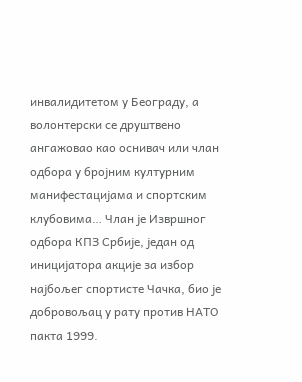инвалидитетом у Београду, а волонтерски се друштвено ангажовао као оснивач или члан одбора у бројним културним манифестацијама и спортским клубовима… Члан је Извршног одбора КПЗ Србије, један од иницијатора акције за избор најбољег спортисте Чачка, био је добровољац у рату против НАТО пакта 1999.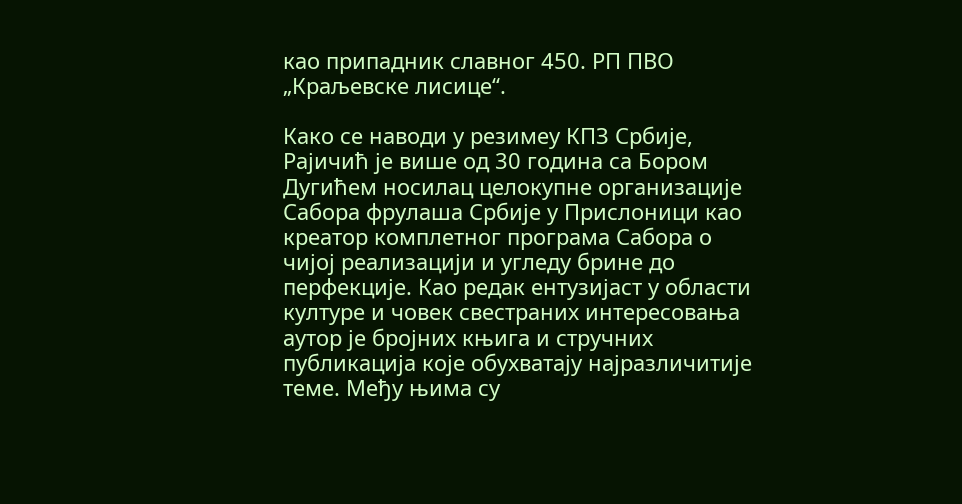као припадник славног 450. РП ПВО „Краљевске лисице“.

Како се наводи у резимеу КПЗ Србије, Рајичић је више од 30 година са Бором Дугићем носилац целокупне организације Сабора фрулаша Србије у Прислоници као креатор комплетног програма Сабора о чијој реализацији и угледу брине до перфекције. Као редак ентузијаст у области културе и човек свестраних интересовања аутор је бројних књига и стручних публикација које обухватају најразличитије теме. Међу њима су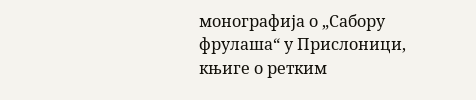монографија о „Сабору фрулаша“ у Прислоници, књиге о ретким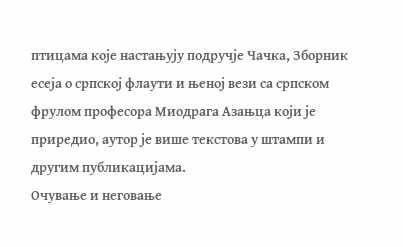птицама које настањују подручје Чачка, Зборник есеја о српској флаути и њеној вези са српском фрулом професора Миодрага Азањца који је приредио, аутор је више текстова у штампи и другим публикацијама.
Очување и неговање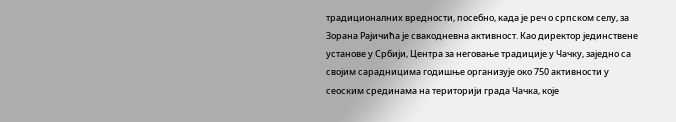традиционалних вредности, посебно, када је реч о српском селу, за Зорана Рајичића је свакодневна активност. Као директор јединствене установе у Србији, Центра за неговање традиције у Чачку, заједно са својим сарадницима годишње организује око 750 активности у сеоским срединама на територији града Чачка, које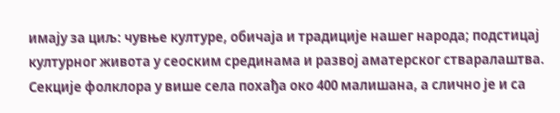имају за циљ: чувње културе, обичаја и традиције нашег народа; подстицај културног живота у сеоским срединама и развој аматерског стваралаштва. Секције фолклора у више села похађа око 400 малишана, а слично је и са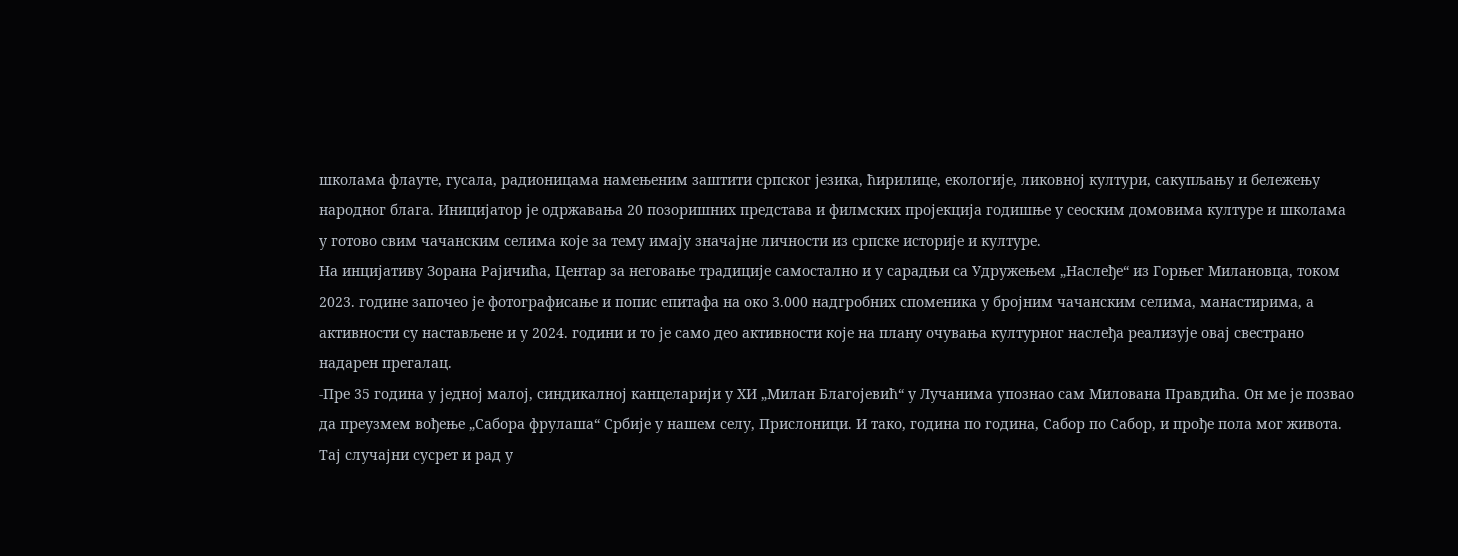школама флауте, гусала, радионицама намењеним заштити српског језика, ћирилице, екологије, ликовној култури, сакупљању и бележењу народног блага. Иницијатор је одржавања 20 позоришних представа и филмских пројекција годишње у сеоским домовима културе и школама у готово свим чачанским селима које за тему имају значајне личности из српске историје и културе.
На инцијативу Зорана Рајичића, Центар за неговање традиције самостално и у сарадњи са Удружењем „Наслеђе“ из Горњег Милановца, током 2023. године започео је фотографисање и попис епитафа на око 3.000 надгробних споменика у бројним чачанским селима, манастирима, а активности су настављене и у 2024. години и то је само део активности које на плану очувања културног наслеђа реализује овај свестрано надарен прегалац.
-Пре 35 година у једној малој, синдикалној канцеларији у ХИ „Милан Благојевић“ у Лучанима упознао сам Милована Правдића. Он ме је позвао да преузмем вођење „Сабора фрулаша“ Србије у нашем селу, Прислоници. И тако, година по година, Сабор по Сабор, и прође пола мог живота. Тај случајни сусрет и рад у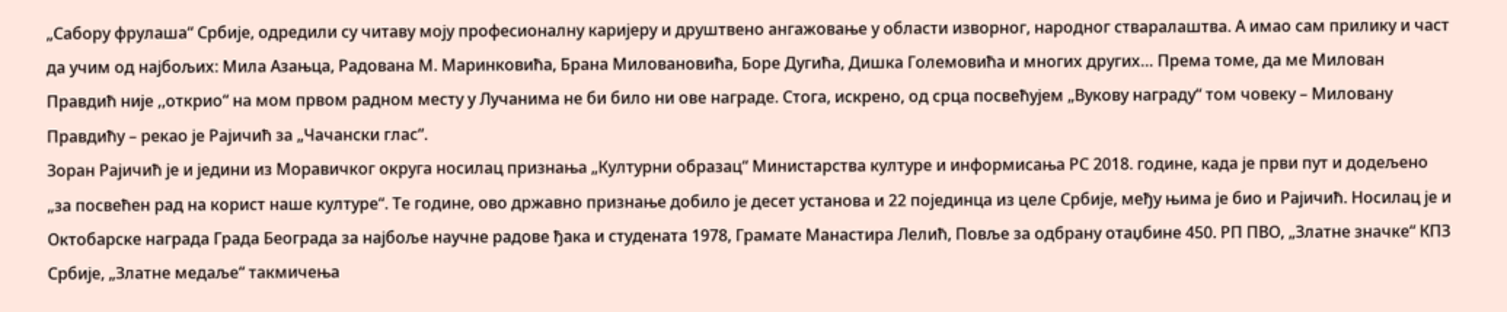„Сабору фрулаша“ Србије, одредили су читаву моју професионалну каријеру и друштвено ангажовање у области изворног, народног стваралаштва. А имао сам прилику и част да учим од најбољих: Мила Азањца, Радована М. Маринковића, Брана Миловановића, Боре Дугића, Дишка Големовића и многих других… Према томе, да ме Милован Правдић није ,,открио“ на мом првом радном месту у Лучанима не би било ни ове награде. Стога, искрено, од срца посвећујем „Вукову награду“ том човеку – Миловану Правдићу – рекао је Рајичић за „Чачански глас“.
Зоран Рајичић је и једини из Моравичког округа носилац признања „Културни образац“ Министарства културе и информисања РС 2018. године, када је први пут и додељено „за посвећен рад на корист наше културе“. Те године, ово државно признање добило је десет установа и 22 појединца из целе Србије, међу њима је био и Рајичић. Носилац је и Октобарске награда Града Београда за најбоље научне радове ђака и студената 1978, Грамате Манастира Лелић, Повље за одбрану отаџбине 450. РП ПВО, „Златне значке“ КПЗ Србије, „Златне медаље“ такмичења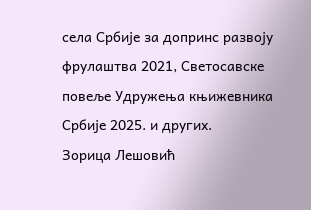села Србије за допринс развоју фрулаштва 2021, Светосавске повеље Удружења књижевника Србије 2025. и других.
Зорица Лешовић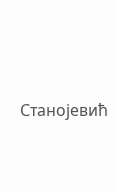Станојевић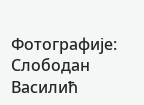Фотографије: Слободан Василић